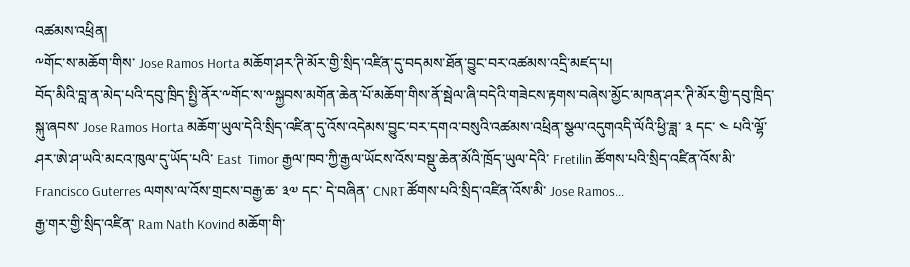འཚམས་འཕྲིན།
༸གོང་ས་མཆོག་གིས་ Jose Ramos Horta མཆོག་ཤར་ཊི་མོར་གྱི་སྲིད་འཛིན་དུ་བདམས་ཐོན་བྱུང་བར་འཚམས་འདྲི་མཛད་པ།
བོད་མིའི་བླ་ན་མེད་པའི་དབུ་ཁྲིད་སྤྱི་ནོར་༸གོང་ས་༸སྐྱབས་མགོན་ཆེན་པོ་མཆོག་གིས་ནོ་སྦེལ་ཞི་བདེའི་གཟེངས་རྟགས་བཞེས་མྱོང་མཁན་ཤར་ཊི་མོར་གྱི་དབུ་ཁྲིད་སྐུ་ཞབས་ Jose Ramos Horta མཆོག་ཡུལ་དེའི་སྲིད་འཛིན་དུ་འོས་འདེམས་བྱུང་བར་དགའ་བསུའི་འཚམས་འཕྲིན་སྩལ་འདུགའདི་ལོའི་ཕྱི་ཟླ་ ༣ དང་ ༤ པའི་ལྷོ་ཤར་ཨེ་ཤ་ཡའི་མངའ་ཁུལ་དུ་ཡོད་པའི་ East  Timor རྒྱལ་ཁབ་ཀྱི་རྒྱལ་ཡོངས་འོས་བསྡུ་ཆེན་མོའི་ཁྲོད་ཡུལ་དེའི་ Fretilin ཚོགས་པའི་སྲིད་འཛིན་འོས་མི་ Francisco Guterres ལགས་ལ་འོས་གྲངས་བརྒྱ་ཆ་ ༣༧ དང་ དེ་བཞིན་ CNRT ཚོགས་པའི་སྲིད་འཛིན་འོས་མི་ Jose Ramos...
རྒྱ་གར་གྱི་སྲིད་འཛིན་ Ram Nath Kovind མཆོག་གི་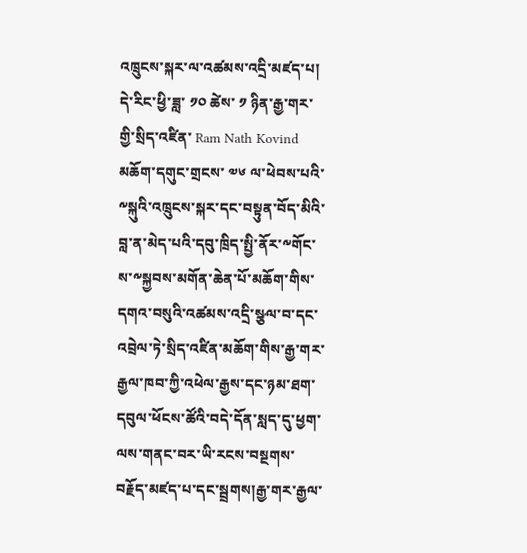འཁྲུངས་སྐར་ལ་འཚམས་འདྲི་མཛད་པ།
དེ་རིང་ཕྱི་ཟླ་ ༡༠ ཚེས་ ༡ ཉིན་རྒྱ་གར་གྱི་སྲིད་འཛིན་ Ram Nath Kovind མཆོག་དགུང་གྲངས་ ༧༦ ལ་ཕེབས་པའི་༸སྐུའི་འཁྲུངས་སྐར་དང་བསྟུན་བོད་མིའི་བླ་ན་མེད་པའི་དབུ་ཁྲིད་སྤྱི་ནོར་༸གོང་ས་༸སྐྱབས་མགོན་ཆེན་པོ་མཆོག་གིས་དགའ་བསུའི་འཚམས་འདྲི་སྩལ་བ་དང་འབྲེལ་ཏེ་སྲིད་འཛིན་མཆོག་གིས་རྒྱ་གར་རྒྱལ་ཁབ་ཀྱི་འཕེལ་རྒྱས་དང་ཉམ་ཐག་དབུལ་ཕོངས་ཚོའི་བདེ་དོན་སླད་དུ་ཕྱག་ལས་གནང་བར་ཡི་རངས་བསྔགས་བརྗོད་མཛད་པ་དང་སྦྲགས།རྒྱ་གར་རྒྱལ་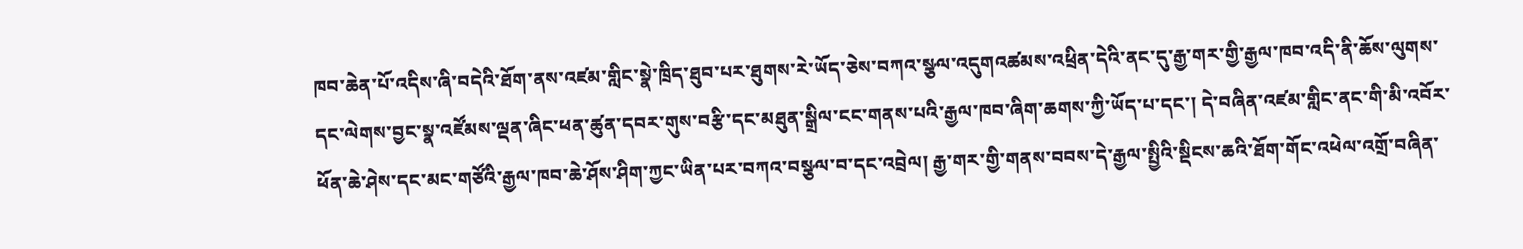ཁབ་ཆེན་པོ་འདིས་ཞི་བདེའི་ཐོག་ནས་འཛམ་གླིང་སྣེ་ཁྲིད་ཐུབ་པར་ཐུགས་རེ་ཡོད་ཅེས་བཀའ་སྩལ་འདུགའཚམས་འཕྲིན་དེའི་ནང་དུ་རྒྱ་གར་གྱི་རྒྱལ་ཁབ་འདི་ནི་ཆོས་ལུགས་དང་ལེགས་བྱང་སྣ་འཛོམས་ལྡན་ཞིང་ཕན་ཚུན་དབར་གུས་བརྩི་དང་མཐུན་སྒྲིལ་ངང་གནས་པའི་རྒྱལ་ཁབ་ཞིག་ཆགས་ཀྱི་ཡོད་པ་དང་། དེ་བཞིན་འཛམ་གླིང་ནང་གི་མི་འབོར་ཕོན་ཆེ་ཤེས་དང་མང་གཙོའི་རྒྱལ་ཁབ་ཆེ་ཤོས་ཤིག་ཀྱང་ཡིན་པར་བཀའ་བསྩལ་བ་དང་འབྲེལ། རྒྱ་གར་གྱི་གནས་བབས་དེ་རྒྱལ་སྤྱིའི་སྡིངས་ཆའི་ཐོག་གོང་འཕེལ་འགྲོ་བཞིན་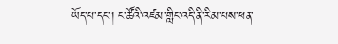ཡོད་པ་དང་། ང་ཚོའི་འཛམ་གླིང་འདི་ནི་རིམ་པས་ཕན་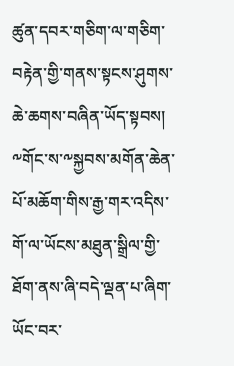ཚུན་དབར་གཅིག་ལ་གཅིག་བརྟེན་གྱི་གནས་སྟངས་ཤུགས་ཆེ་ཆགས་བཞིན་ཡོད་སྟབས། ༸གོང་ས་༸སྐྱབས་མགོན་ཆེན་པོ་མཆོག་གིས་རྒྱ་གར་འདིས་གོ་ལ་ཡོངས་མཐུན་སྒྲིལ་གྱི་ཐོག་ནས་ཞི་བདེ་ལྡན་པ་ཞིག་ཡོང་བར་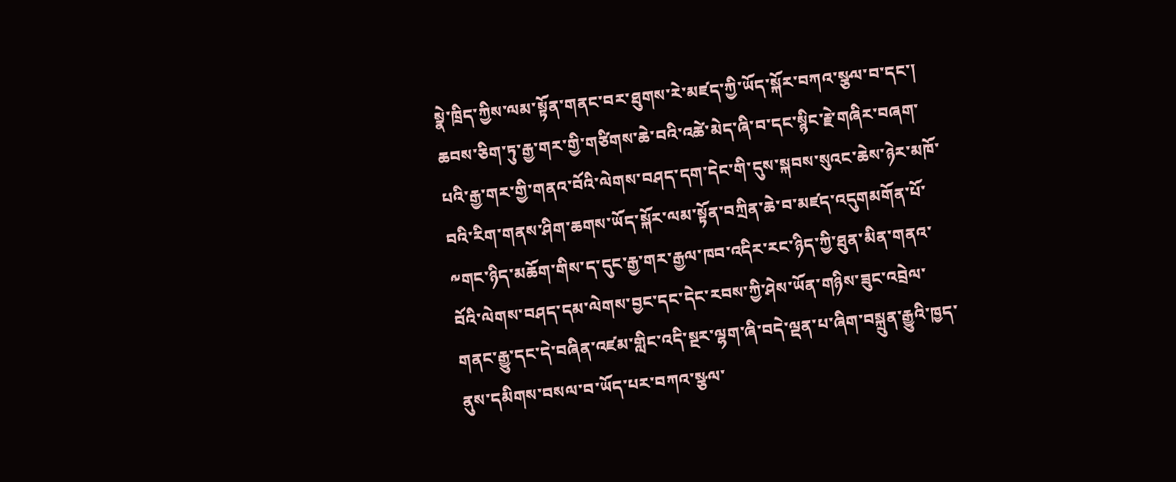སྣེ་ཁྲིད་ཀྱིས་ལམ་སྟོན་གནང་བར་ཐུགས་རེ་མཛད་ཀྱི་ཡོད་སྐོར་བཀའ་སྩལ་བ་དང་། ཆབས་ཅིག་ཏུ་རྒྱ་གར་གྱི་གཙིགས་ཆེ་བའི་འཚེ་མེད་ཞི་བ་དང་སྙིང་རྗེ་གཞིར་བཞག་པའི་རྒྱ་གར་གྱི་གནའ་བོའི་ལེགས་བཤད་དག་དེང་གི་དུས་སྐབས་སུའང་ཆེས་ཉེར་མཁོ་བའི་རིག་གནས་ཤིག་ཆགས་ཡོད་སྐོར་ལམ་སྟོན་བཀྲིན་ཆེ་བ་མཛད་འདུགམགོན་པོ་༸གང་ཉིད་མཆོག་གིས་ད་དུང་རྒྱ་གར་རྒྱལ་ཁབ་འདིར་རང་ཉིད་ཀྱི་ཐུན་མིན་གནའ་བོའི་ལེགས་བཤད་དམ་ལེགས་བྱང་དང་དེང་རབས་ཀྱི་ཤེས་ཡོན་གཉིས་ཟུང་འབྲེལ་གནང་རྒྱུ་དང་དེ་བཞིན་འཛམ་གླིང་འདི་སྔར་ལྷག་ཞི་བདེ་ལྡན་པ་ཞིག་བསྐྲུན་རྒྱུའི་ཁྱད་ནུས་དམིགས་བསལ་བ་ཡོད་པར་བཀའ་སྩལ་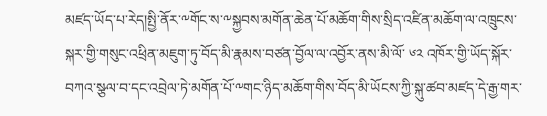མཛད་ཡོད་པ་རེད།སྤྱི་ནོར་༸གོང་ས་༸སྐྱབས་མགོན་ཆེན་པོ་མཆོག་གིས་སྲིད་འཛིན་མཆོག་ལ་འཁྲུངས་སྐར་གྱི་གསུང་འཕྲིན་མཇུག་ཏུ་བོད་མི་རྣམས་བཙན་བྱོལ་ལ་འབྱོར་ནས་མི་ལོ་ ༦༢ འཁོར་གྱི་ཡོད་སྐོར་བཀའ་སྩལ་བ་དང་འབྲེལ་ཏེ་མགོན་པོ་༸གང་ཉིད་མཆོག་གིས་བོད་མི་ཡོངས་ཀྱི་སྐུ་ཚབ་མཛད་དེ་རྒྱ་གར་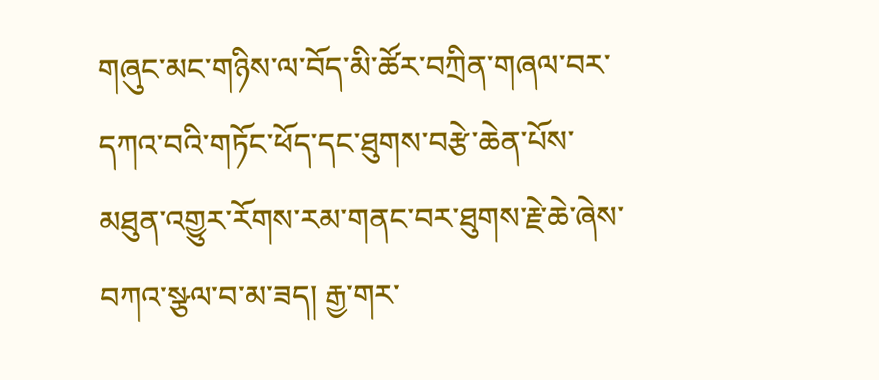གཞུང་མང་གཉིས་ལ་བོད་མི་ཚོར་བཀྲིན་གཞལ་བར་དཀའ་བའི་གཏོང་ཕོད་དང་ཐུགས་བརྩེ་ཆེན་པོས་མཐུན་འགྱུར་རོགས་རམ་གནང་བར་ཐུགས་རྗེ་ཆེ་ཞེས་བཀའ་སྩལ་བ་མ་ཟད། རྒྱ་གར་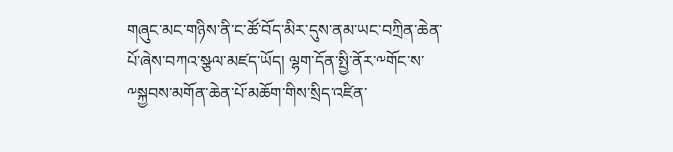གཞུང་མང་གཉིས་ནི་ང་ཚོ་བོད་མིར་དུས་ནམ་ཡང་བཀྲིན་ཆེན་པོ་ཞེས་བཀའ་སྩལ་མཛད་ཡོད། ལྷག་དོན་སྤྱི་ནོར་༸གོང་ས་༸སྐྱབས་མགོན་ཆེན་པོ་མཆོག་གིས་སྲིད་འཛིན་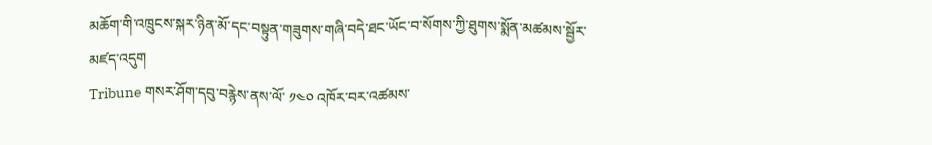མཆོག་གི་འཁྲུངས་སྐར་ཉིན་མོ་དང་བསྟུན་གཟུགས་གཞི་བདེ་ཐང་ཡོང་བ་སོགས་ཀྱི་ཐུགས་སྨོན་མཚམས་སྦྱོར་མཛད་འདུག
Tribune གསར་ཤོག་དབུ་བརྙེས་ནས་ལོ་ ༡༤༠ འཁོར་བར་འཚམས་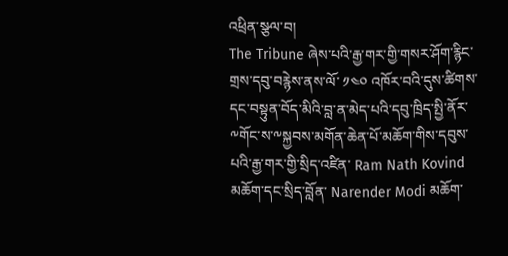འཕྲིན་སྩལ་བ།
The Tribune ཞེས་པའི་རྒྱ་གར་གྱི་གསར་ཤོག་རྙིང་གྲས་དབུ་བརྙེས་ནས་ལོ་ ༡༤༠ འཁོར་བའི་དུས་ཚིགས་དང་བསྟུན་བོད་མིའི་བླ་ན་མེད་པའི་དབུ་ཁྲིད་སྤྱི་ནོར་༸གོང་ས་༸སྐྱབས་མགོན་ཆེན་པོ་མཆོག་གིས་དབུས་པའི་རྒྱ་གར་གྱི་སྲིད་འཛིན་ Ram Nath Kovind མཆོག་དང་སྲིད་བློན་ Narender Modi མཆོག་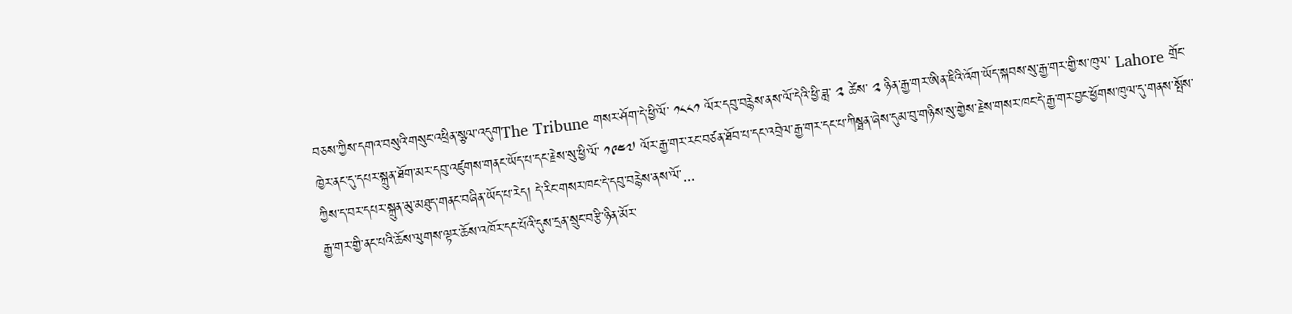བཅས་ཀྱིས་དགའ་བསུའི་གསུང་འཕྲིན་སྩལ་འདུགThe Tribune གསར་ཤོག་དེ་ཕྱི་ལོ་ ༡༨༨༡ ལོར་དབུ་བརྙེས་ནས་ལོ་དེའི་ཕྱི་ཟླ་ ༢ ཚེས་ ༢ ཉིན་རྒྱ་གར་ཨིན་ཇིའི་འོག་ཡོད་སྐབས་སུ་རྒྱ་གར་གྱི་ས་ཁུལ་ Lahore གྲོང་ཁྱེར་ནང་དུ་དཔར་སྐྲུན་ཐོག་མར་དབུ་འཛུགས་གནང་ཡོད་པ་དང་རྗེས་སུ་ཕྱི་ལོ་ ༡༩༤༧ ལོར་རྒྱ་གར་རང་བཙན་ཐོབ་པ་དང་འབྲེལ་རྒྱ་གར་དང་པ་ཀིསྠན་ཞེས་དུམ་བུ་གཉིས་སུ་གྱེས་རྗེས་གསར་ཁང་དེ་རྒྱ་གར་བྱང་ཕྱོགས་ཁུལ་དུ་གནས་སྤོས་ཀྱིས་ད་བར་དཔར་སྐྲུན་མུ་མཐུད་གནང་བཞིན་ཡོད་པ་རེད། དེ་རིང་གསར་ཁང་དེ་དབུ་བརྙེས་ནས་ལོ་...
རྒྱ་གར་གྱི་ནང་པའི་ཆོས་ལུགས་ལྟར་ཆོས་འཁོར་དང་པོའི་དུས་དྲན་སྲུང་བརྩི་ཉིན་མོར་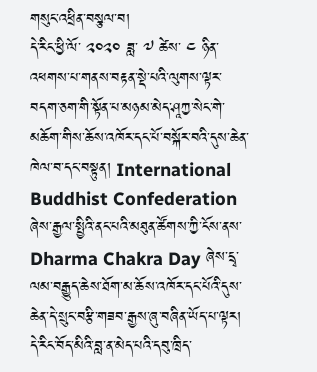གསུང་འཕྲིན་བསྩལ་བ།
དེ་རིང་ཕྱི་ལོ་ ༢༠༢༠ ཟླ་ ༧ ཚེས་ ༤ ཉིན་འཕགས་པ་གནས་བརྟན་སྡེ་པའི་ལུགས་ལྟར་བདག་ཅག་གི་སྟོན་པ་མཉམ་མེད་ཤཱཀྱ་སེང་གེ་མཆོག་གིས་ཆོས་འཁོར་དང་པོ་བསྐོར་བའི་དུས་ཆེན་ཁེལ་བ་དང་བསྟུན། International Buddhist Confederation ཞེས་རྒྱལ་སྤྱིའི་ནང་པའི་མཐུན་ཚོགས་ཀྱི་ངོས་ནས་ Dharma Chakra Day ཞེས་དྲྭ་ལམ་བརྒྱུད་ཆེས་ཐོག་མ་ཆོས་འཁོར་དང་པོའི་དུས་ཆེན་དེ་སྲུང་བརྩི་གཟབ་རྒྱས་ཞུ་བཞིན་ཡོད་པ་ལྟར། དེ་རིང་བོད་མིའི་བླ་ན་མེད་པའི་དབུ་ཁྲིད་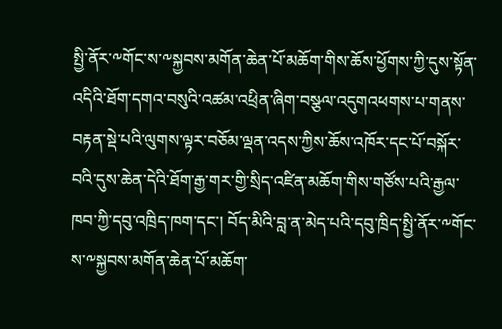སྤྱི་ནོར་༸གོང་ས་༸སྐྱབས་མགོན་ཆེན་པོ་མཆོག་གིས་ཆོས་ཕྱོགས་ཀྱི་དུས་སྟོན་འདིའི་ཐོག་དགའ་བསུའི་འཚམ་འཕྲིན་ཞིག་བསྩལ་འདུགའཕགས་པ་གནས་བརྟན་སྡེ་པའི་ལུགས་ལྟར་བཅོམ་ལྡན་འདས་ཀྱིས་ཆོས་འཁོར་དང་པོ་བསྐོར་བའི་དུས་ཆེན་དེའི་ཐོག་རྒྱ་གར་གྱི་སྲིད་འཛིན་མཆོག་གིས་གཙོས་པའི་རྒྱལ་ཁབ་ཀྱི་དབུ་འཁྲིད་ཁག་དང་། བོད་མིའི་བླ་ན་མེད་པའི་དབུ་ཁྲིད་སྤྱི་ནོར་༸གོང་ས་༸སྐྱབས་མགོན་ཆེན་པོ་མཆོག་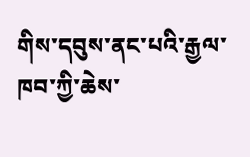གིས་དབུས་ནང་པའི་རྒྱལ་ཁབ་ཀྱི་ཆེས་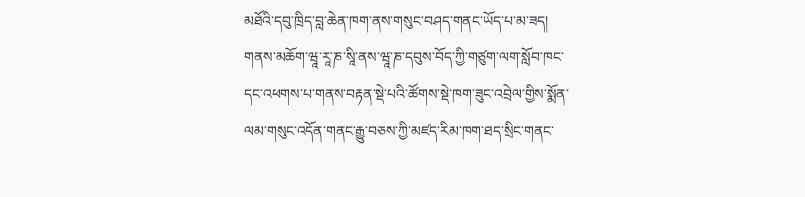མཐོའི་དབུ་ཁྲིད་བླ་ཆེན་ཁག་ནས་གསུང་བཤད་གནང་ཡོད་པ་མ་ཟད། གནས་མཆོག་ཝཱ་རཱ་ཎ་སཱི་ནས་ཝཱ་ཎ་དབུས་བོད་ཀྱི་གཙུག་ལག་སློབ་ཁང་དང་འཕགས་པ་གནས་བརྟན་སྡེ་པའི་ཚོགས་སྡེ་ཁག་ཟུང་འབྲེལ་གྱིས་སྨོན་ལམ་གསུང་འདོན་གནང་རྒྱུ་བཅས་ཀྱི་མཛད་རིམ་ཁག་ཐད་སྲིང་གནང་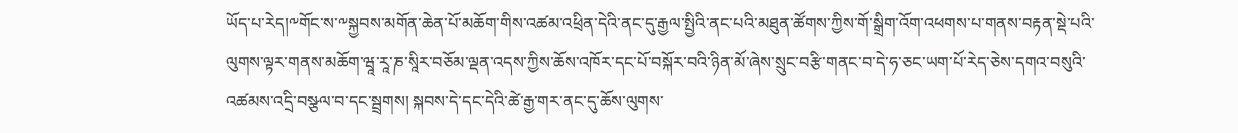ཡོད་པ་རེད།༸གོང་ས་༸སྐྱབས་མགོན་ཆེན་པོ་མཆོག་གིས་འཚམ་འཕྲིན་དེའི་ནང་དུ་རྒྱལ་སྤྱིའི་ནང་པའི་མཐུན་ཚོགས་ཀྱིས་གོ་སྒྲིག་འོག་འཕགས་པ་གནས་བརྟན་སྡེ་པའི་ལུགས་ལྟར་གནས་མཆོག་ཝཱ་རཱ་ཎ་སཱིར་བཅོམ་ལྡན་འདས་ཀྱིས་ཆོས་འཁོར་དང་པོ་བསྐོར་བའི་ཉིན་མོ་ཞེས་སྲུང་བརྩི་གནང་བ་དེ་ཧ་ཅང་ཡག་པོ་རེད་ཅེས་དགའ་བསུའི་འཚམས་འདྲི་བསྩལ་བ་དང་སྦྲགས། སྐབས་དེ་དང་དེའི་ཚེ་རྒྱ་གར་ནང་དུ་ཆོས་ལུགས་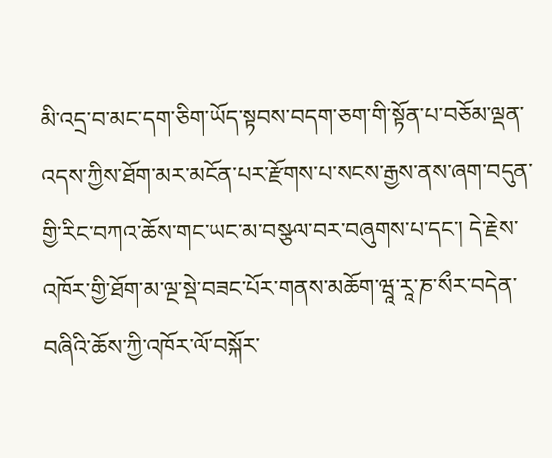མི་འདྲ་བ་མང་དག་ཅིག་ཡོད་སྟབས་བདག་ཅག་གི་སྟོན་པ་བཅོམ་ལྡན་འདས་ཀྱིས་ཐོག་མར་མངོན་པར་རྫོགས་པ་སངས་རྒྱས་ནས་ཞག་བདུན་གྱི་རིང་བཀའ་ཆོས་གང་ཡང་མ་བསྩལ་བར་བཞུགས་པ་དང་། དེ་རྗེས་འཁོར་གྱི་ཐོག་མ་ལྔ་སྡེ་བཟང་པོར་གནས་མཆོག་ཝཱ་རཱ་ཎ་སྀར་བདེན་བཞིའི་ཆོས་ཀྱི་འཁོར་ལོ་བསྐོར་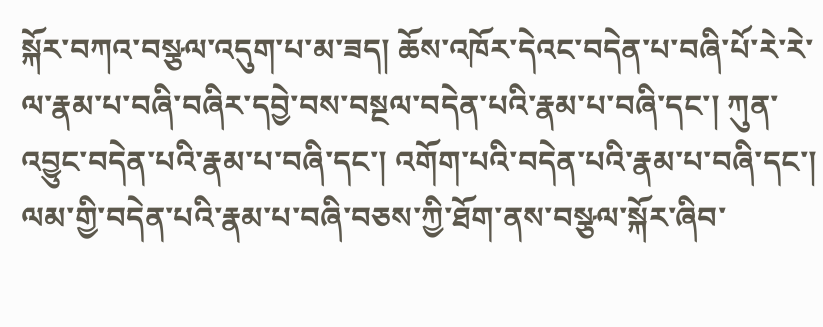སྐོར་བཀའ་བསྩལ་འདུག་པ་མ་ཟད། ཆོས་འཁོར་དེའང་བདེན་པ་བཞི་པོ་རེ་རེ་ལ་རྣམ་པ་བཞི་བཞིར་དབྱེ་བས་བསྔལ་བདེན་པའི་རྣམ་པ་བཞི་དང་། ཀུན་འབྱུང་བདེན་པའི་རྣམ་པ་བཞི་དང་། འགོག་པའི་བདེན་པའི་རྣམ་པ་བཞི་དང་། ལམ་གྱི་བདེན་པའི་རྣམ་པ་བཞི་བཅས་ཀྱི་ཐོག་ནས་བསྩལ་སྐོར་ཞིབ་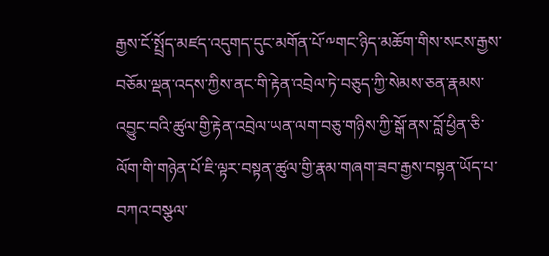རྒྱས་ངོ་སྤྲོད་མཛད་འདུགད་དུང་མགོན་པོ་༸གང་ཉིད་མཆོག་གིས་སངས་རྒྱས་བཅོམ་ལྡན་འདས་ཀྱིས་ནང་གི་རྟེན་འབྲེལ་ཏེ་བཅུད་ཀྱི་སེམས་ཅན་རྣམས་འབྱུང་བའི་ཚུལ་གྱི་རྟེན་འབྲེལ་ཡན་ལག་བཅུ་གཉིས་ཀྱི་སྒོ་ནས་བློ་ཕྱིན་ཅི་ལོག་གི་གཉེན་པོ་ཇི་ལྟར་བསྟན་ཚུལ་གྱི་རྣམ་གཞག་ཟབ་རྒྱས་བསྟན་ཡོད་པ་བཀའ་བསྩལ་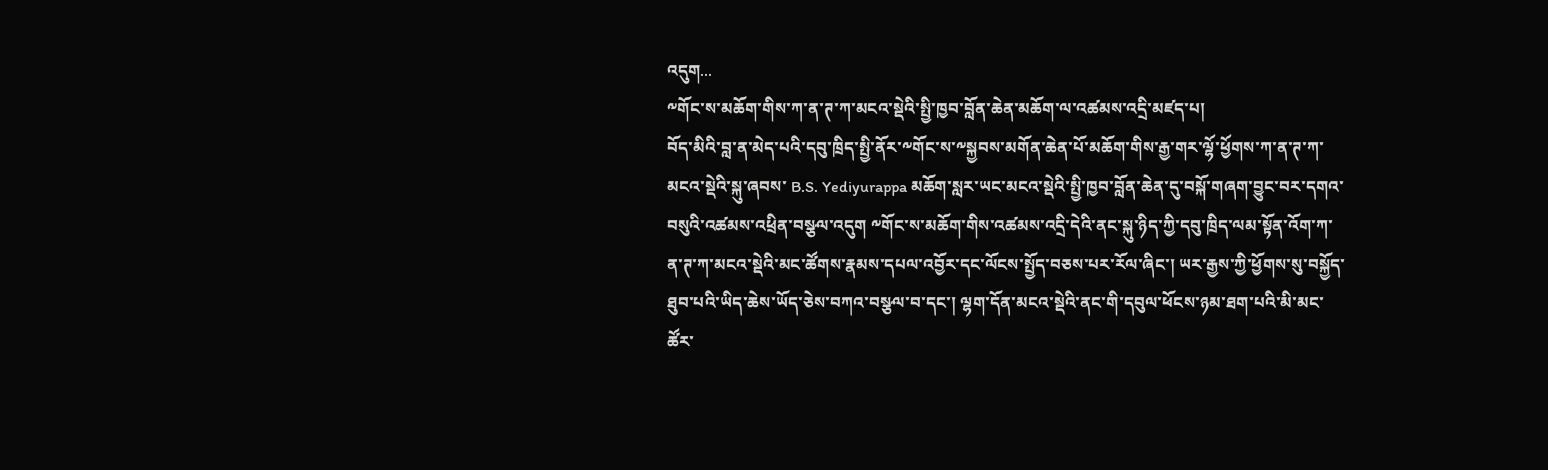འདུག...
༸གོང་ས་མཆོག་གིས་ཀ་ན་ཊ་ཀ་མངའ་སྡེའི་སྤྱི་ཁྱབ་བློན་ཆེན་མཆོག་ལ་འཚམས་འདྲི་མཛད་པ།
བོད་མིའི་བླ་ན་མེད་པའི་དབུ་ཁྲིད་སྤྱི་ནོར་༸གོང་ས་༸སྐྱབས་མགོན་ཆེན་པོ་མཆོག་གིས་རྒྱ་གར་ལྷོ་ཕྱོགས་ཀ་ན་ཊ་ཀ་མངའ་སྡེའི་སྐུ་ཞབས་ B.S. Yediyurappa མཆོག་སླར་ཡང་མངའ་སྡེའི་སྤྱི་ཁྱབ་བློན་ཆེན་དུ་བསྐོ་གཞག་བྱུང་བར་དགའ་བསུའི་འཚམས་འཕྲིན་བསྩལ་འདུག ༸གོང་ས་མཆོག་གིས་འཚམས་འདྲི་དེའི་ནང་སྐུ་ཉིད་ཀྱི་དབུ་ཁྲིད་ལམ་སྟོན་འོག་ཀ་ན་ཊ་ཀ་མངའ་སྡེའི་མང་ཚོགས་རྣམས་དཔལ་འབྱོར་དང་ལོངས་སྤྱོད་བཅས་པར་རོལ་ཞིང་། ཡར་རྒྱས་ཀྱི་ཕྱོགས་སུ་བསྐྱོད་ཐུབ་པའི་ཡིད་ཆེས་ཡོད་ཅེས་བཀའ་བསྩལ་བ་དང་། ལྷག་དོན་མངའ་སྡེའི་ནང་གི་དབུལ་ཕོངས་ཉམ་ཐག་པའི་མི་མང་ཚོར་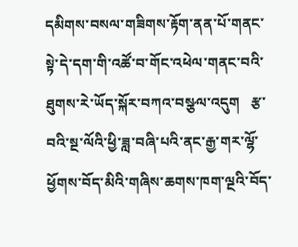དམིགས་བསལ་གཟིགས་རྟོག་ནན་པོ་གནང་སྟེ་དེ་དག་གི་འཚོ་བ་གོང་འཕེལ་གནང་བའི་ཐུགས་རེ་ཡོད་སྐོར་བཀའ་བསྩལ་འདུག   རྩ་བའི་སྔ་ལོའི་ཕྱི་ཟླ་བཞི་པའི་ནང་རྒྱ་གར་ལྷོ་ཕྱོགས་བོད་མིའི་གཞིས་ཆགས་ཁག་ལྔའི་བོད་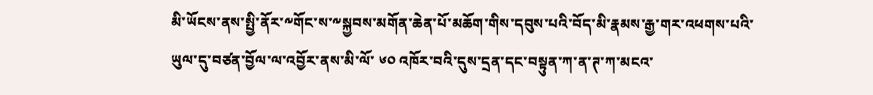མི་ཡོངས་ནས་སྤྱི་ནོར་༸གོང་ས་༸སྐྱབས་མགོན་ཆེན་པོ་མཆོག་གིས་དབུས་པའི་བོད་མི་རྣམས་རྒྱ་གར་འཕགས་པའི་ཡུལ་དུ་བཙན་བྱོལ་ལ་འབྱོར་ནས་མི་ལོ་ ༦༠ འཁོར་བའི་དུས་དྲན་དང་བསྟུན་ཀ་ན་ཊ་ཀ་མངའ་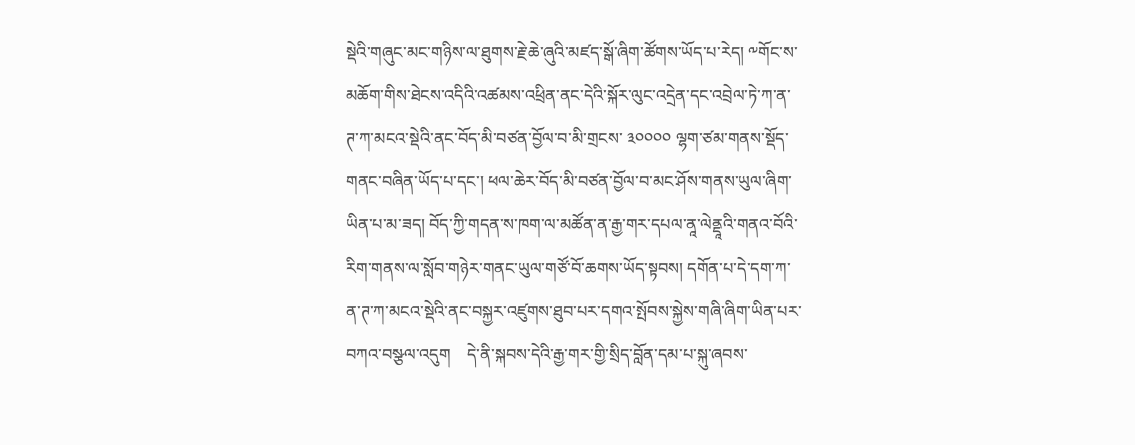སྡེའི་གཞུང་མང་གཉིས་ལ་ཐུགས་རྗེ་ཆེ་ཞུའི་མཛད་སྒོ་ཞིག་ཚོགས་ཡོད་པ་རེད། ༸གོང་ས་མཆོག་གིས་ཐེངས་འདིའི་འཚམས་འཕྲིན་ནང་དེའི་སྐོར་ལུང་འདྲེན་དང་འབྲེལ་ཏེ་ཀ་ན་ཊ་ཀ་མངའ་སྡེའི་ནང་བོད་མི་བཙན་བྱོལ་བ་མི་གྲངས་ ༣༠༠༠༠ ལྷག་ཙམ་གནས་སྡོད་གནང་བཞིན་ཡོད་པ་དང་། ཕལ་ཆེར་བོད་མི་བཙན་བྱོལ་བ་མང་ཤོས་གནས་ཡུལ་ཞིག་ཡིན་པ་མ་ཟད། བོད་ཀྱི་གདན་ས་ཁག་ལ་མཚོན་ན་རྒྱ་གར་དཔལ་ནཱ་ལེནྡཱའི་གནའ་བོའི་རིག་གནས་ལ་སློབ་གཉེར་གནང་ཡུལ་གཙོ་བོ་ཆགས་ཡོད་སྟབས། དགོན་པ་དེ་དག་ཀ་ན་ཊ་ཀ་མངའ་སྡེའི་ནང་བསྐྱར་འཛུགས་ཐུབ་པར་དགའ་སྤོབས་སྐྱེས་གཞི་ཞིག་ཡིན་པར་བཀའ་བསྩལ་འདུག    དེ་ནི་སྐབས་དེའི་རྒྱ་གར་གྱི་སྲིད་བློན་དམ་པ་སྐུ་ཞབས་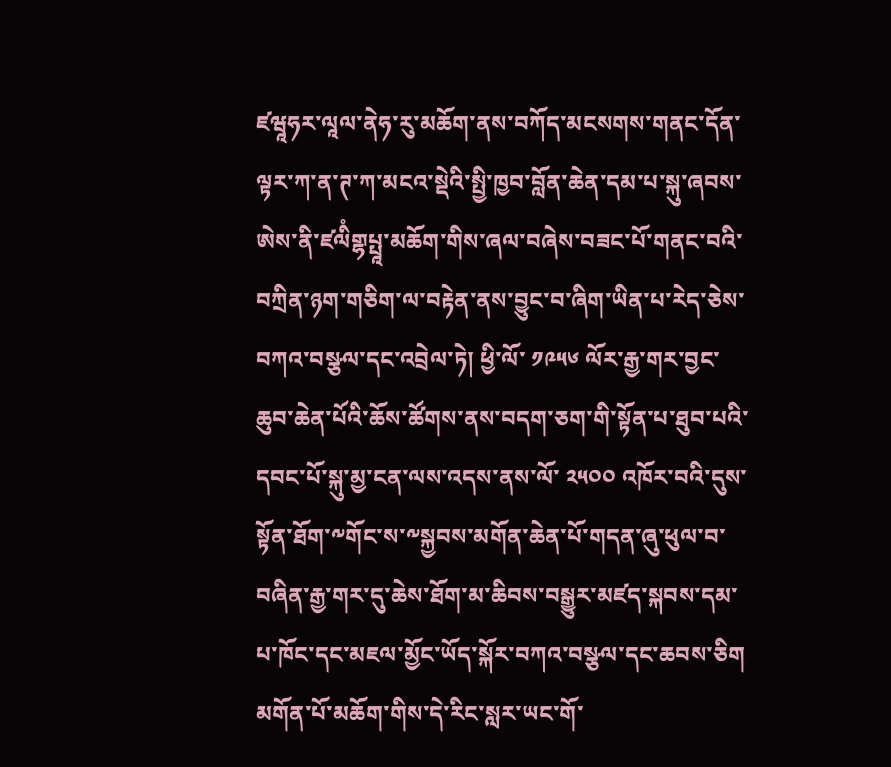ཛཝཱཧར་ལཱལ་ནེཧ་རུ་མཆོག་ནས་བཀོད་མངསགས་གནང་དོན་ལྟར་ཀ་ན་ཊ་ཀ་མངའ་སྡེའི་སྤྱི་ཁྱབ་བློན་ཆེན་དམ་པ་སྐུ་ཞབས་ཨེས་ནི་ཛལིཾགྷཔྤཱ་མཆོག་གིས་ཞལ་བཞེས་བཟང་པོ་གནང་བའི་བཀྲིན་ཉག་གཅིག་ལ་བརྟེན་ནས་བྱུང་བ་ཞིག་ཡིན་པ་རེད་ཅེས་བཀའ་བསྩལ་དང་འབྲེལ་ཏེ། ཕྱི་ལོ་ ༡༩༥༦ ལོར་རྒྱ་གར་བྱང་ཆུབ་ཆེན་པོའི་ཆོས་ཚོགས་ནས་བདག་ཅག་གི་སྟོན་པ་ཐུབ་པའི་དབང་པོ་སྐུ་མྱ་ངན་ལས་འདས་ནས་ལོ་ ༢༥༠༠ འཁོར་བའི་དུས་སྟོན་ཐོག་༸གོང་ས་༸སྐྱབས་མགོན་ཆེན་པོ་གདན་ཞུ་ཕུལ་བ་བཞིན་རྒྱ་གར་དུ་ཆེས་ཐོག་མ་ཆིབས་བསྒྱུར་མཛད་སྐབས་དམ་པ་ཁོང་དང་མཇལ་མྱོང་ཡོད་སྐོར་བཀའ་བསྩལ་དང་ཆབས་ཅིག མགོན་པོ་མཆོག་གིས་དེ་རིང་སླར་ཡང་གོ་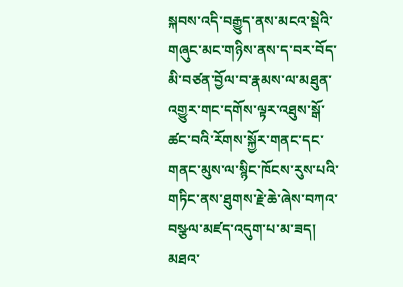སྐབས་འདི་བརྒྱུད་ནས་མངའ་སྡེའི་གཞུང་མང་གཉིས་ནས་ད་བར་བོད་མི་བཙན་བྱོལ་བ་རྣམས་ལ་མཐུན་འགྱུར་གང་དགོས་ལྟར་འཐུས་སྒོ་ཚང་བའི་རོགས་སྐྱོར་གནང་དང་གནང་མུས་ལ་སྙིང་ཁོངས་རུས་པའི་གཏིང་ནས་ཐུགས་རྗེ་ཆེ་ཞེས་བཀའ་བསྩལ་མཛད་འདུག་པ་མ་ཟད། མཐའ་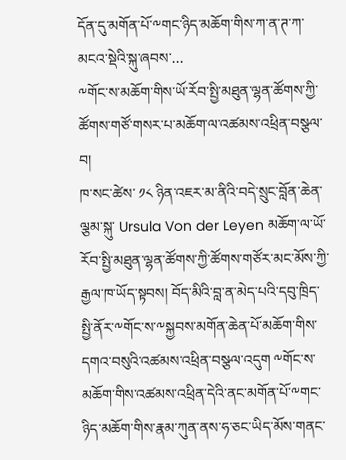དོན་དུ་མགོན་པོ་༸གང་ཉིད་མཆོག་གིས་ཀ་ན་ཊ་ཀ་མངའ་སྡེའི་སྐུ་ཞབས་...
༸གོང་ས་མཆོག་གིས་ཡོ་རོབ་སྤྱི་མཐུན་ལྷན་ཚོགས་ཀྱི་ཚོགས་གཙོ་གསར་པ་མཆོག་ལ་འཚམས་འཕྲིན་བསྩལ་བ།
ཁ་སང་ཚེས་ ༡༨ ཉིན་འཇར་མ་ནིའི་བདེ་སྲུང་བློན་ཆེན་ལྕམ་སྐུ་ Ursula Von der Leyen མཆོག་ལ་ཡོ་རོབ་སྤྱི་མཐུན་ལྷན་ཚོགས་ཀྱི་ཚོགས་གཙོར་མང་མོས་ཀྱི་རྒྱལ་ཁ་ཡོད་སྟབས། བོད་མིའི་བླ་ན་མེད་པའི་དབུ་ཁྲིད་སྤྱི་ནོར་༸གོང་ས་༸སྐྱབས་མགོན་ཆེན་པོ་མཆོག་གིས་དགའ་བསུའི་འཚམས་འཕྲིན་བསྩལ་འདུག ༸གོང་ས་མཆོག་གིས་འཚམས་འཕྲིན་དེའི་ནང་མགོན་པོ་༸གང་ཉིད་མཆོག་གིས་རྣམ་ཀུན་ནས་ཧ་ཅང་ཡིད་མོས་གནང་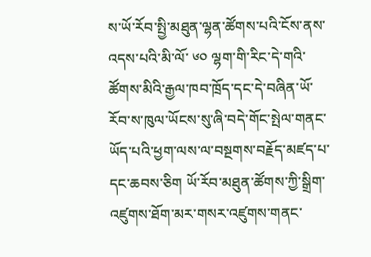ས་ཡོ་རོབ་སྤྱི་མཐུན་ལྷན་ཚོགས་པའི་ངོས་ནས་འདས་པའི་མི་ལོ་ ༦༠ ལྷག་གི་རིང་དེ་གའི་ཚོགས་མིའི་རྒྱལ་ཁབ་ཁྲོད་དང་དེ་བཞིན་ཡོ་རོབ་ས་ཁུལ་ཡོངས་སུ་ཞི་བདེ་གོང་སྤེལ་གནང་ཡོད་པའི་ཕྱག་ལས་ལ་བསྔགས་བརྗོད་མཛད་པ་དང་ཆབས་ཅིག ཡོ་རོབ་མཐུན་ཚོགས་ཀྱི་སྒྲིག་འཛུགས་ཐོག་མར་གསར་འཛུགས་གནང་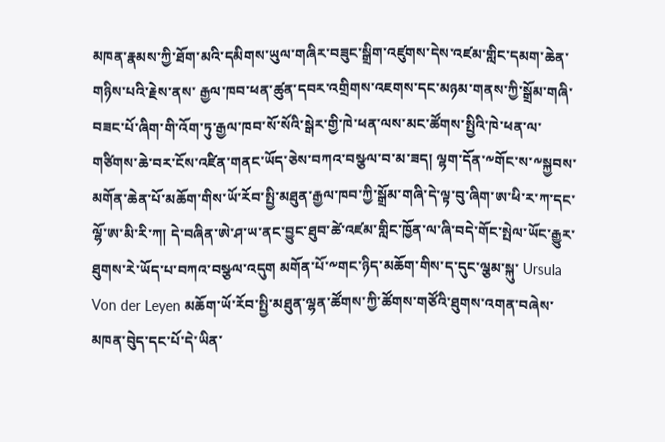མཁན་རྣམས་ཀྱི་ཐོག་མའི་དམིགས་ཡུལ་གཞིར་བཟུང་སྒྲིག་འཛུགས་དེས་འཛམ་གླིང་དམག་ཆེན་གཉིས་པའི་རྗེས་ནས་ རྒྱལ་ཁབ་ཕན་ཚུན་དབར་འགྲིགས་འཇགས་དང་མཉམ་གནས་ཀྱི་སྒྲོམ་གཞི་བཟང་པོ་ཞིག་གི་འོག་ཏུ་རྒྱལ་ཁབ་སོ་སོའི་སྒེར་གྱི་ཁེ་ཕན་ལས་མང་ཚོགས་སྤྱིའི་ཁེ་ཕན་ལ་གཙིགས་ཆེ་བར་ངོས་འཛིན་གནང་ཡོད་ཅེས་བཀའ་བསྩལ་བ་མ་ཟད། ལྷག་དོན་༸གོང་ས་༸སྐྱབས་མགོན་ཆེན་པོ་མཆོག་གིས་ཡོ་རོབ་སྤྱི་མཐུན་རྒྱལ་ཁབ་ཀྱི་སྒྲོམ་གཞི་དེ་ལྟ་བུ་ཞིག་ཨ་ཕི་ར་ཀ་དང་ལྷོ་ཨ་མི་རི་ཀ། དེ་བཞིན་ཨེ་ཤ་ཡ་ནང་བྱུང་ཐུབ་ཚེ་འཛམ་གླིང་ཁྱོན་ལ་ཞི་བདེ་གོང་སྤེལ་ཡོང་རྒྱུར་ཐུགས་རེ་ཡོད་པ་བཀའ་བསྩལ་འདུག མགོན་པོ་༸གང་ཉིད་མཆོག་གིས་ད་དུང་ལྕམ་སྐུ་ Ursula Von der Leyen མཆོག་ཡོ་རོབ་སྤྱི་མཐུན་ལྷན་ཚོགས་ཀྱི་ཚོགས་གཙོའི་ཐུགས་འགན་བཞེས་མཁན་བེུད་དང་པོ་དེ་ཡིན་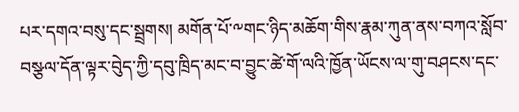པར་དགའ་བསུ་དང་སྦྲགས། མགོན་པོ་༸གང་ཉིད་མཆོག་གིས་རྣམ་ཀུན་ནས་བཀའ་སློབ་བསྩལ་དོན་ལྟར་བེུད་ཀྱི་དབུ་ཁྲིད་མང་བ་བྱུང་ཚེ་གོ་ལའི་ཁྱོན་ཡོངས་ལ་གུ་བཤངས་དང་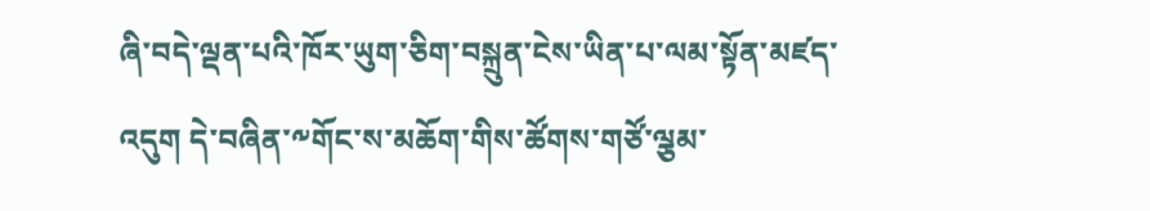ཞི་བདེ་ལྡན་པའི་ཁོར་ཡུག་ཅིག་བསྐྲུན་ངེས་ཡིན་པ་ལམ་སྟོན་མཛད་འདུག དེ་བཞིན་༸གོང་ས་མཆོག་གིས་ཚོགས་གཙོ་ལྕམ་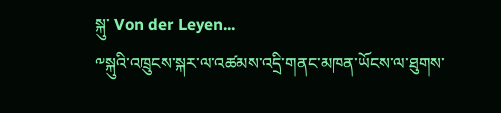སྐུ་ Von der Leyen...
༸སྐུའི་འཁྲུངས་སྐར་ལ་འཚམས་འདྲི་གནང་མཁན་ཡོངས་ལ་ཐུགས་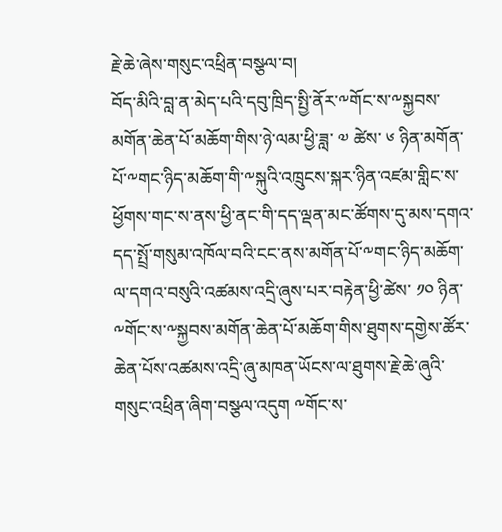རྗེ་ཆེ་ཞེས་གསུང་འཕྲིན་བསྩལ་བ།
བོད་མིའི་བླ་ན་མེད་པའི་དབུ་ཁྲིད་སྤྱི་ནོར་༸གོང་ས་༸སྐྱབས་མགོན་ཆེན་པོ་མཆོག་གིས་ཉེ་ལམ་ཕྱི་ཟླ་ ༧ ཚེས་ ༦ ཉིན་མགོན་པོ་༸གང་ཉིད་མཆོག་གི་༸སྐུའི་འཁྲུངས་སྐར་ཉིན་འཛམ་གླིང་ས་ཕྱོགས་གང་ས་ནས་ཕྱི་ནང་གི་དད་ལྡན་མང་ཚོགས་དུ་མས་དགའ་དད་སྤྲོ་གསུམ་འཁོལ་བའི་ངང་ནས་མགོན་པོ་༸གང་ཉིད་མཆོག་ལ་དགའ་བསུའི་འཚམས་འདྲི་ཞུས་པར་བརྟེན་ཕྱི་ཚེས་ ༡༠ ཉིན་༸གོང་ས་༸སྐྱབས་མགོན་ཆེན་པོ་མཆོག་གིས་ཐུགས་དགྱེས་ཚོར་ཆེན་པོས་འཚམས་འདྲི་ཞུ་མཁན་ཡོངས་ལ་ཐུགས་རྗེ་ཆེ་ཞུའི་གསུང་འཕྲིན་ཞིག་བསྩལ་འདུག ༸གོང་ས་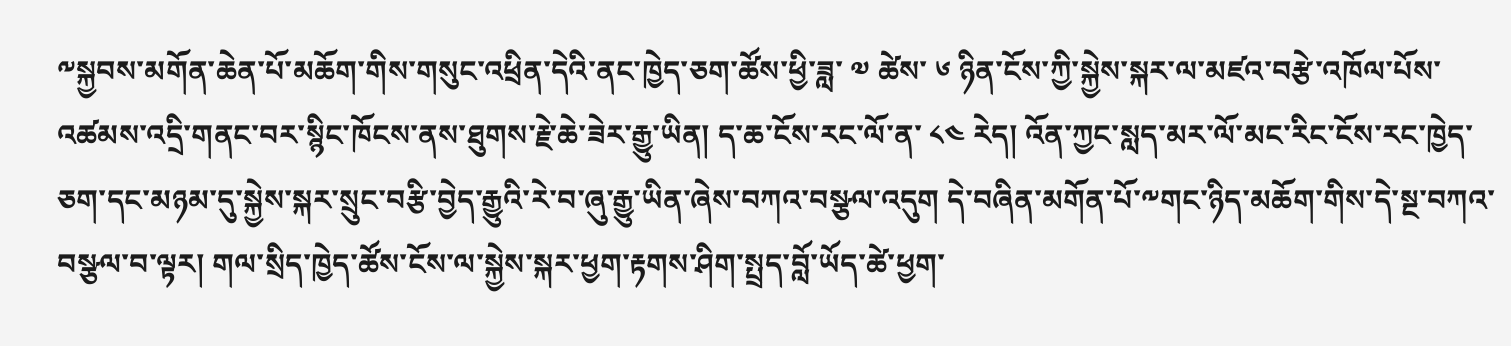༸སྐྱབས་མགོན་ཆེན་པོ་མཆོག་གིས་གསུང་འཕྲིན་དེའི་ནང་ཁྱེད་ཅག་ཚོས་ཕྱི་ཟླ་ ༧ ཚེས་ ༦ ཉིན་ངོས་ཀྱི་སྐྱེས་སྐར་ལ་མཛའ་བརྩེ་འཁོལ་པོས་འཚམས་འདྲི་གནང་བར་སྙིང་ཁོངས་ནས་ཐུགས་རྗེ་ཆེ་ཟེར་རྒྱུ་ཡིན། ད་ཆ་ངོས་རང་ལོ་ན་ ༨༤ རེད། འོན་ཀྱང་སླད་མར་ལོ་མང་རིང་ངོས་རང་ཁྱེད་ཅག་དང་མཉམ་དུ་སྐྱེས་སྐར་སྲུང་བརྩི་བྱེད་རྒྱུའི་རེ་བ་ཞུ་རྒྱུ་ཡིན་ཞེས་བཀའ་བསྩལ་འདུག དེ་བཞིན་མགོན་པོ་༸གང་ཉིད་མཆོག་གིས་དེ་སྔ་བཀའ་བསྩལ་བ་ལྟར། གལ་སྲིད་ཁྱེད་ཚོས་ངོས་ལ་སྐྱེས་སྐར་ཕྱག་རྟགས་ཤིག་སྤྲད་བློ་ཡོད་ཚེ་ཕྱག་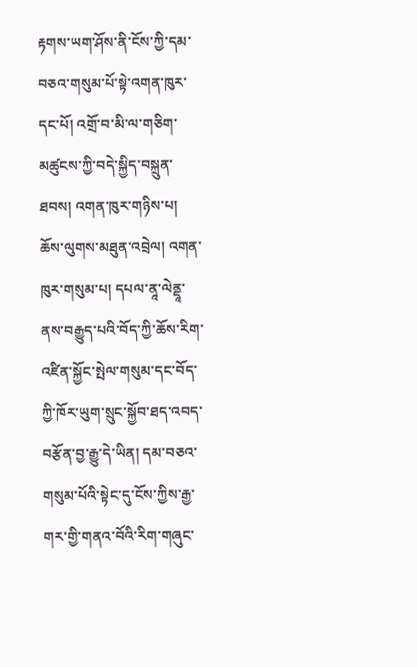རྟགས་ཡག་ཤོས་ནི་ངོས་ཀྱི་དམ་བཅའ་གསུམ་པོ་སྟེ་འགན་ཁུར་དང་པོ། འགྲོ་བ་མི་ལ་གཅིག་མཚུངས་ཀྱི་བདེ་སྐྱིད་བསྐྲུན་ཐབས། འགན་ཁུར་གཉིས་པ། ཆོས་ལུགས་མཐུན་འབྲེལ། འགན་ཁུར་གསུམ་པ། དཔལ་ནཱ་ལེནྡཱ་ནས་བརྒྱུད་པའི་བོད་ཀྱི་ཆོས་རིག་འཛིན་སྐྱོང་སྤེལ་གསུམ་དང་བོད་ཀྱི་ཁོར་ཡུག་སྲུང་སྐྱོབ་ཐད་འབད་བརྩོན་བྱ་རྒྱུ་དེ་ཡིན། དམ་བཅའ་གསུམ་པོའི་སྟེང་དུ་ངོས་ཀྱིས་རྒྱ་གར་གྱི་གནའ་བོའི་རིག་གཞུང་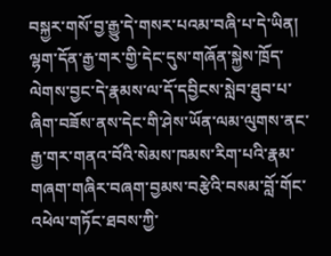བསྐྱར་གསོ་བྱ་རྒྱུ་དེ་གསར་པའམ་བཞི་པ་དེ་ཡིན། ལྷག་དོན་རྒྱ་གར་གྱི་དེང་དུས་གཞོན་སྐྱེས་ཁྲོད་ལེགས་བྱང་དེ་རྣམས་ལ་དོ་དབྱིངས་སླེབ་ཐུབ་པ་ཞིག་བཟོས་ནས་དེང་གི་ཤེས་ཡོན་ལམ་ལུགས་ནང་རྒྱ་གར་གནའ་བོའི་སེམས་ཁམས་རིག་པའི་རྣམ་གཞག་གཞིར་བཞག་བྱམས་བརྩེའི་བསམ་བློ་གོང་འཕེལ་གཏོང་ཐབས་ཀྱི་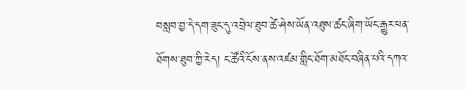བསླབ་བྱ་དེ་དག་ཟུང་དུ་འབྲེལ་ཐུབ་ཚེ་ཤེས་ཡོན་འཐུས་ཚང་ཞིག་ཡོང་རྒྱུར་ཕན་ཐོགས་ཐུབ་ཀྱི་རེད། ང་ཚོའི་ངོས་ནས་འཛམ་གླིང་ཐོག་མཐོང་བཞིན་པའི་དཀའ་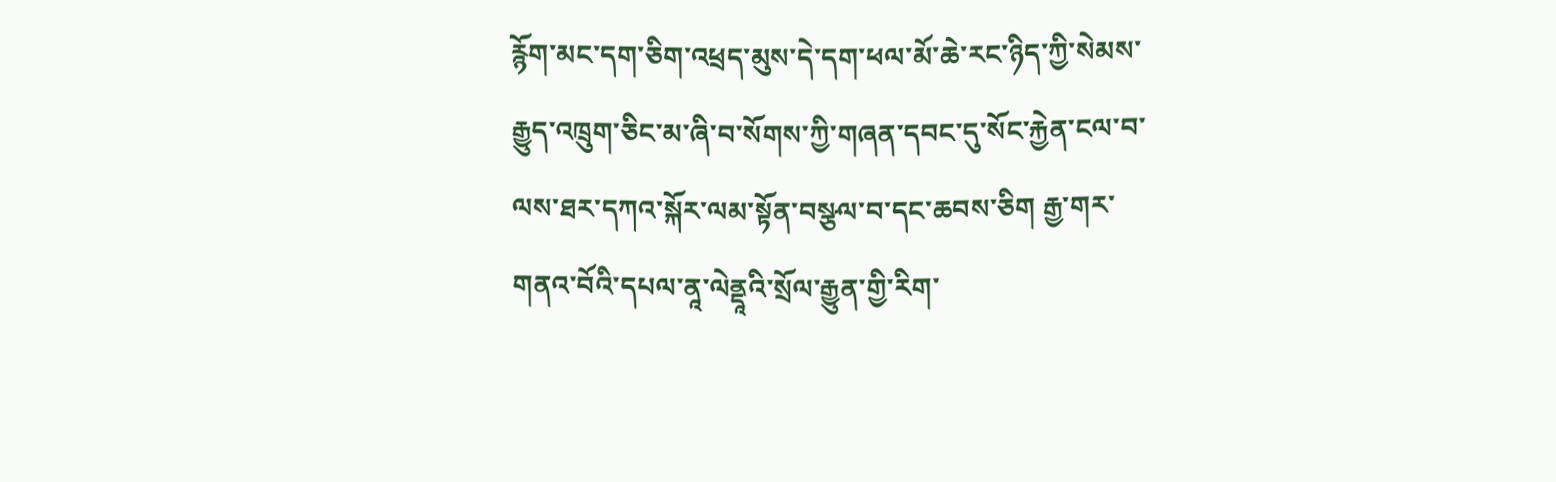རྙོག་མང་དག་ཅིག་འཕྲད་མུས་དེ་དག་ཕལ་མོ་ཆེ་རང་ཉིད་ཀྱི་སེམས་རྒྱུད་འཁྲུག་ཅིང་མ་ཞི་བ་སོགས་ཀྱི་གཞན་དབང་དུ་སོང་རྐྱེན་ངལ་བ་ལས་ཐར་དཀའ་སྐོར་ལམ་སྟོན་བསྩལ་བ་དང་ཆབས་ཅིག རྒྱ་གར་གནའ་བོའི་དཔལ་ནཱ་ལེནྡཱའི་སྲོལ་རྒྱུན་གྱི་རིག་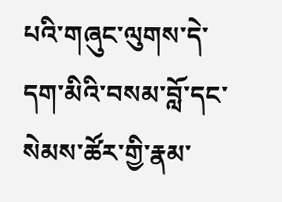པའི་གཞུང་ལུགས་དེ་དག་མིའི་བསམ་བློ་དང་སེམས་ཚོར་གྱི་རྣམ་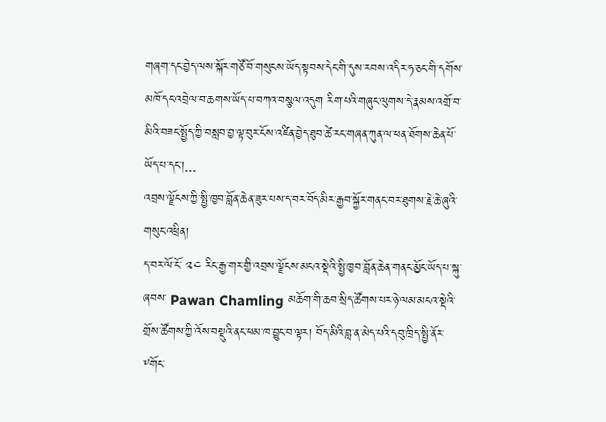གཞག་དང་བྱེད་ལས་སྐོར་གཙོ་བོ་གསུངས་ཡོད་སྟབས་དེང་གི་དུས་རབས་འདིར་ཧ་ཅང་གི་དགོས་མཁོ་དང་འབྲེལ་བ་ཆགས་ཡོད་པ་བཀའ་བསྩལ་འདུག རིག་པའི་གཞུང་ལུགས་དེ་རྣམས་འགྲོ་བ་མིའི་བཟང་སྤྱོད་ཀྱི་བསླབ་བྱ་ལྟ་བུར་ངོས་འཛིན་བྱེད་ཐུབ་ཚེ་རང་གཞན་ཀུན་ལ་ཕན་ཐོགས་ཆེན་པོ་ཡོད་པ་དང་།...
འབྲས་ལྗོངས་ཀྱི་སྤྱི་ཁྱབ་བློན་ཆེན་ཟུར་པས་ད་བར་བོད་མིར་རྒྱབ་སྐྱོར་གནང་བར་ཐུགས་རྗེ་ཆེ་ཞུའི་གསུང་འཕྲིན།
ད་བར་ལོ་ངོ་ ༢༤ རིང་རྒྱ་གར་གྱི་འབྲས་ལྗོངས་མངའ་སྡེའི་སྤྱི་ཁྱབ་བློན་ཆེན་གནང་མྱོང་ཡོད་པ་སྐུ་ཞབས་ Pawan Chamling མཆོག་གི་ཆབ་སྲིད་ཚོགས་པར་ཉེ་ལམ་མངའ་སྡེའི་གྲོས་ཚོགས་ཀྱི་འོས་བསྡུའི་ནང་ཕམ་ཁ་བྱུང་བ་ལྟར། བོད་མིའི་བླ་ན་མེད་པའི་དབུ་ཁྲིད་སྤྱི་ནོར་༸གོང་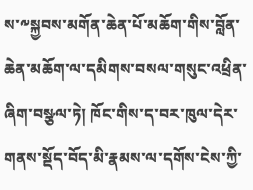ས་༸སྐྱབས་མགོན་ཆེན་པོ་མཆོག་གིས་བློན་ཆེན་མཆོག་ལ་དམིགས་བསལ་གསུང་འཕྲིན་ཞིག་བསྩལ་ཏེ། ཁོང་གིས་ད་བར་ཁུལ་དེར་གནས་སྡོད་བོད་མི་རྣམས་ལ་དགོས་ངེས་ཀྱི་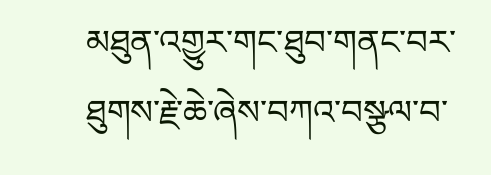མཐུན་འགྱུར་གང་ཐུབ་གནང་བར་ཐུགས་རྗེ་ཆེ་ཞེས་བཀའ་བསྩལ་བ་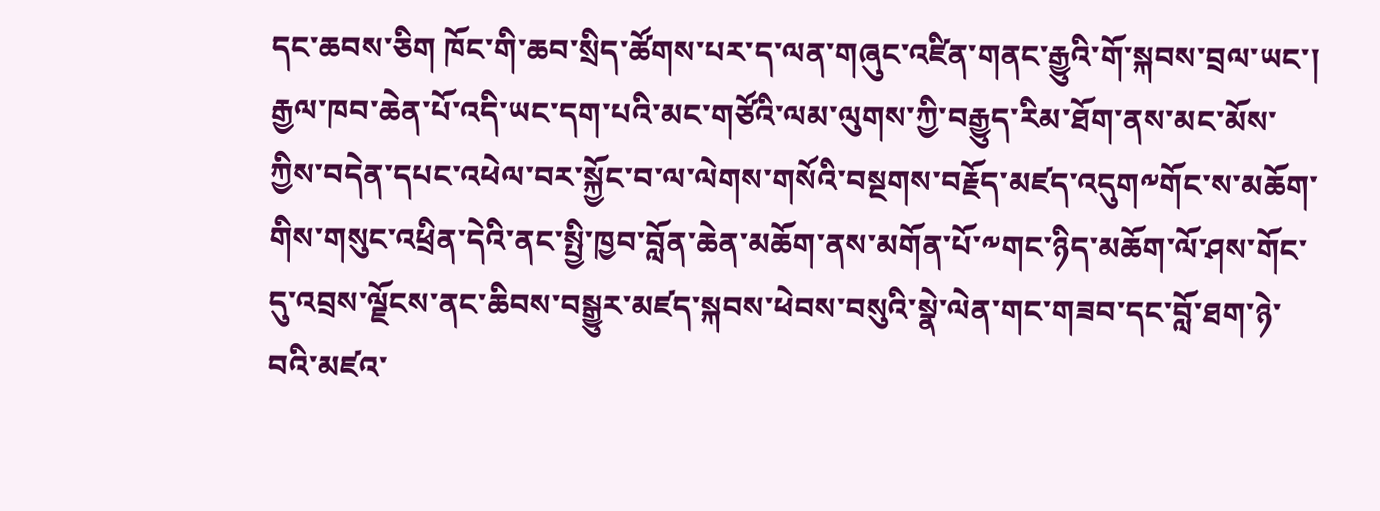དང་ཆབས་ཅིག ཁོང་གི་ཆབ་སྲིད་ཚོགས་པར་ད་ལན་གཞུང་འཛིན་གནང་རྒྱུའི་གོ་སྐབས་བྲལ་ཡང་། རྒྱལ་ཁབ་ཆེན་པོ་འདི་ཡང་དག་པའི་མང་གཙོའི་ལམ་ལུགས་ཀྱི་བརྒྱུད་རིམ་ཐོག་ནས་མང་མོས་ཀྱིས་བདེན་དཔང་འཕེལ་བར་སྐྱོང་བ་ལ་ལེགས་གསོའི་བསྔགས་བརྗོད་མཛད་འདུག༸གོང་ས་མཆོག་གིས་གསུང་འཕྲིན་དེའི་ནང་སྤྱི་ཁྱབ་བློན་ཆེན་མཆོག་ནས་མགོན་པོ་༸གང་ཉིད་མཆོག་ལོ་ཤས་གོང་དུ་འབྲས་ལྗོངས་ནང་ཆིབས་བསྒྱུར་མཛད་སྐབས་ཕེབས་བསུའི་སྣེ་ལེན་གང་གཟབ་དང་བློ་ཐག་ཉེ་བའི་མཛའ་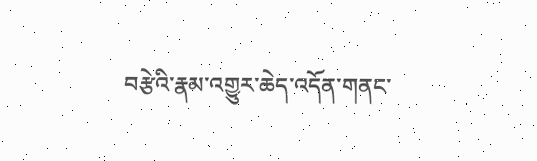བརྩེའི་རྣམ་འགྱུར་ཆེད་འདོན་གནང་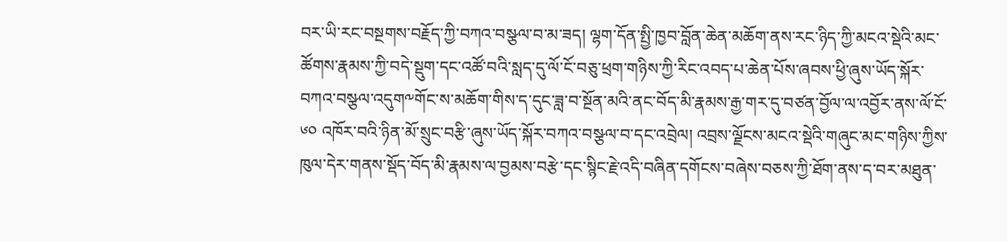བར་ཡི་རང་བསྔགས་བརྗོད་ཀྱི་བཀའ་བསྩལ་བ་མ་ཟད། ལྷག་དོན་སྤྱི་ཁྱབ་བློན་ཆེན་མཆོག་ནས་རང་ཉིད་ཀྱི་མངའ་སྡེའི་མང་ཚོགས་རྣམས་ཀྱི་བདེ་སྡུག་དང་འཚོ་བའི་སླད་དུ་ལོ་ངོ་བཅུ་ཕྲག་གཉིས་ཀྱི་རིང་འབད་པ་ཆེན་པོས་ཞབས་ཕྱི་ཞུས་ཡོད་སྐོར་བཀའ་བསྩལ་འདུག༸གོང་ས་མཆོག་གིས་ད་དུང་ཟླ་བ་སྔོན་མའི་ནང་བོད་མི་རྣམས་རྒྱ་གར་དུ་བཙན་བྱོལ་ལ་འབྱོར་ནས་ལོ་ངོ་ ༦༠ འཁོར་བའི་ཉིན་མོ་སྲུང་བརྩི་ཞུས་ཡོད་སྐོར་བཀའ་བསྩལ་བ་དང་འབྲེལ། འབྲས་ལྗོངས་མངའ་སྡེའི་གཞུང་མང་གཉིས་ཀྱིས་ཁུལ་དེར་གནས་སྡོད་བོད་མི་རྣམས་ལ་བྱམས་བརྩེ་དང་སྙིང་རྗེ་འདི་བཞིན་དགོངས་བཞེས་བཅས་ཀྱི་ཐོག་ནས་ད་བར་མཐུན་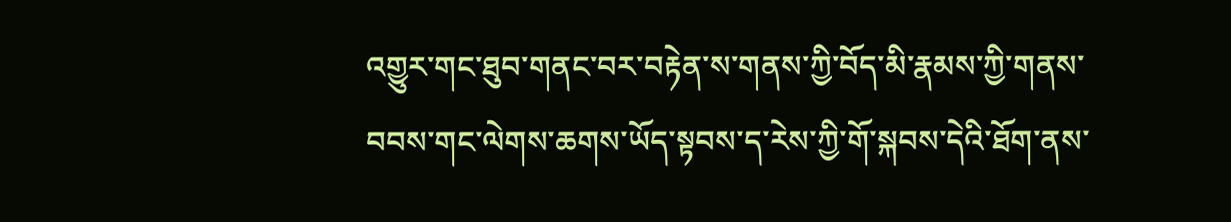འགྱུར་གང་ཐུབ་གནང་བར་བརྟེན་ས་གནས་ཀྱི་བོད་མི་རྣམས་ཀྱི་གནས་བབས་གང་ལེགས་ཆགས་ཡོད་སྟབས་ད་རེས་ཀྱི་གོ་སྐབས་དེའི་ཐོག་ནས་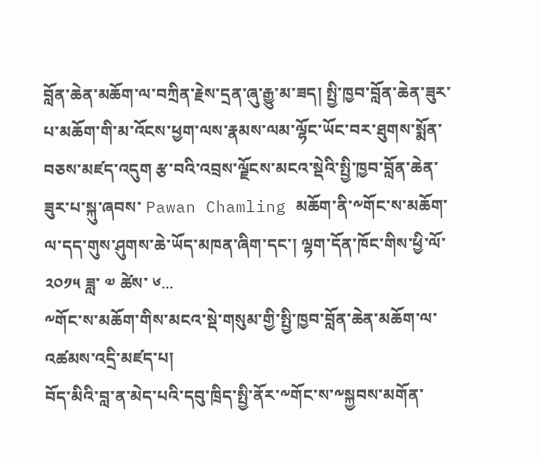བློན་ཆེན་མཆོག་ལ་བཀྲིན་རྗེས་དྲན་ཞུ་རྒྱུ་མ་ཟད། སྤྱི་ཁྱབ་བློན་ཆེན་ཟུར་པ་མཆོག་གི་མ་འོངས་ཕྱག་ལས་རྣམས་ལམ་ལྷོང་ཡོང་བར་ཐུགས་སྨོན་བཅས་མཛད་འདུག རྩ་བའི་འབྲས་ལྗོངས་མངའ་སྡེའི་སྤྱི་ཁྱབ་བློན་ཆེན་ཟུར་པ་སྐུ་ཞབས་ Pawan Chamling མཆོག་ནི་༸གོང་ས་མཆོག་ལ་དད་གུས་ཤུགས་ཆེ་ཡོད་མཁན་ཞིག་དང་། ལྷག་དོན་ཁོང་གིས་ཕྱི་ལོ་ ༢༠༡༥ ཟླ་ ༧ ཚེས་ ༦...
༸གོང་ས་མཆོག་གིས་མངའ་སྡེ་གསུམ་གྱི་སྤྱི་ཁྱབ་བློན་ཆེན་མཆོག་ལ་འཚམས་འདྲི་མཛད་པ།
བོད་མིའི་བླ་ན་མེད་པའི་དབུ་ཁྲིད་སྤྱི་ནོར་༸གོང་ས་༸སྐྱབས་མགོན་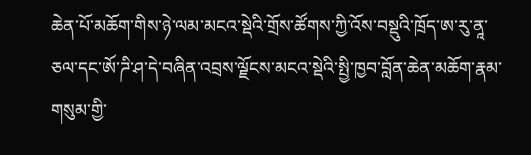ཆེན་པོ་མཆོག་གིས་ཉེ་ལམ་མངའ་སྡེའི་གྲོས་ཚོགས་ཀྱི་འོས་བསྡུའི་ཁྲོད་ཨ་རུ་ནཱ་ཅལ་དང་ཨོ་ཌི་ཤ་དེ་བཞིན་འབྲས་ལྗོངས་མངའ་སྡེའི་སྤྱི་ཁྱབ་བློན་ཆེན་མཆོག་རྣམ་གསུམ་གྱི་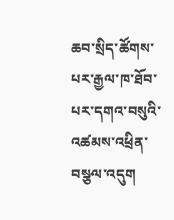ཆབ་སྲིད་ཚོགས་པར་རྒྱལ་ཁ་ཐོབ་པར་དགའ་བསུའི་འཚམས་འཕྲིན་བསྩལ་འདུག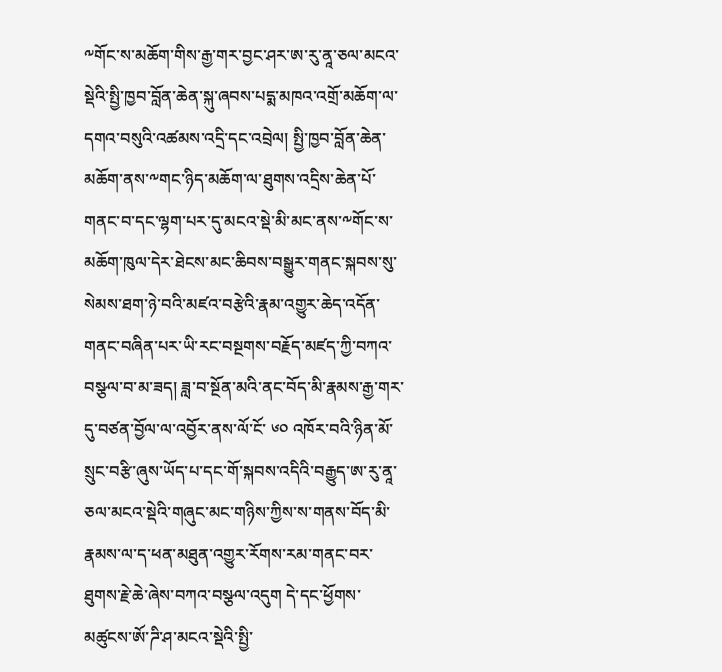༸གོང་ས་མཆོག་གིས་རྒྱ་གར་བྱང་ཤར་ཨ་རུ་ནཱ་ཅལ་མངའ་སྡེའི་སྤྱི་ཁྱབ་བློན་ཆེན་སྐུ་ཞབས་པདྨ་མཁའ་འགྲོ་མཆོག་ལ་དགའ་བསུའི་འཚམས་འདྲི་དང་འབྲེལ། སྤྱི་ཁྱབ་བློན་ཆེན་མཆོག་ནས་༸གང་ཉིད་མཆོག་ལ་ཐུགས་འདྲིས་ཆེན་པོ་གནང་བ་དང་ལྷག་པར་དུ་མངའ་སྡེ་མི་མང་ནས་༸གོང་ས་མཆོག་ཁུལ་དེར་ཐེངས་མང་ཆིབས་བསྒྱུར་གནང་སྐབས་སུ་སེམས་ཐག་ཉེ་བའི་མཛའ་བརྩེའི་རྣམ་འགྱུར་ཆེད་འདོན་གནང་བཞིན་པར་ཡི་རང་བསྔགས་བརྗོད་མཛད་ཀྱི་བཀའ་བསྩལ་བ་མ་ཟད། ཟླ་བ་སྔོན་མའི་ནང་བོད་མི་རྣམས་རྒྱ་གར་དུ་བཙན་བྱོལ་ལ་འབྱོར་ནས་ལོ་ངོ་ ༦༠ འཁོར་བའི་ཉིན་མོ་སྲུང་བརྩི་ཞུས་ཡོད་པ་དང་གོ་སྐབས་འདིའི་བརྒྱུད་ཨ་རུ་ནཱ་ཅལ་མངའ་སྡེའི་གཞུང་མང་གཉིས་ཀྱིས་ས་གནས་བོད་མི་རྣམས་ལ་ད་ཕན་མཐུན་འགྱུར་རོགས་རམ་གནང་བར་ཐུགས་རྗེ་ཆེ་ཞེས་བཀའ་བསྩལ་འདུག དེ་དང་ཕྱོགས་མཚུངས་ཨོ་ཌི་ཤ་མངའ་སྡེའི་སྤྱི་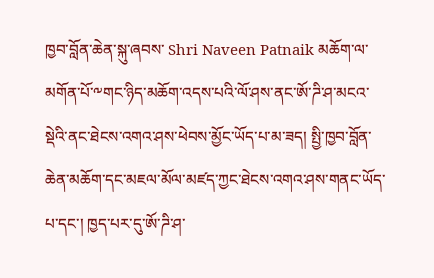ཁྱབ་བློན་ཆེན་སྐུ་ཞབས་ Shri Naveen Patnaik མཆོག་ལ་མགོན་པོ་༸གང་ཉིད་མཆོག་འདས་པའི་ལོ་ཤས་ནང་ཨོ་ཌི་ཤ་མངའ་སྡེའི་ནང་ཐེངས་འགའ་ཤས་ཕེབས་མྱོང་ཡོད་པ་མ་ཟད། སྤྱི་ཁྱབ་བློན་ཆེན་མཆོག་དང་མཇལ་མོལ་མཛད་ཀྱང་ཐེངས་འགའ་ཤས་གནང་ཡོད་པ་དང་། ཁྱད་པར་དུ་ཨོ་ཌི་ཤ་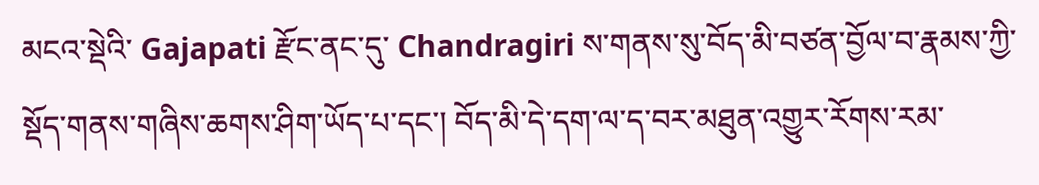མངའ་སྡེའི་ Gajapati རྫོང་ནང་དུ་ Chandragiri ས་གནས་སུ་བོད་མི་བཙན་བྱོལ་བ་རྣམས་ཀྱི་སྡོད་གནས་གཞིས་ཆགས་ཤིག་ཡོད་པ་དང་། བོད་མི་དེ་དག་ལ་ད་བར་མཐུན་འགྱུར་རོགས་རམ་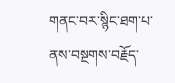གནང་བར་སྙིང་ཐག་པ་ནས་བསྔགས་བརྗོད་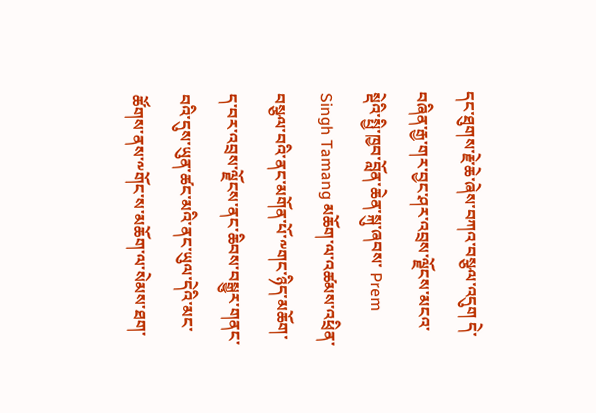དང་ཐུགས་རྗེ་ཆེ་ཞེས་བཀའ་བསྩལ་འདུག དེ་བཞིན་རྒྱ་གར་བྱང་ཤར་འབྲས་ལྗོངས་མངའ་སྡེའི་སྤྱི་ཁྱབ་བློན་ཆེན་སྐུ་ཞབས་ Prem Singh Tamang མཆོག་ལ་འཚམས་འཕྲིན་བསྩལ་བའི་ནང་མགོན་པོ་༸གང་ཉིད་མཆོག་ད་བར་འབྲས་ལྗོངས་ནང་ཆིབས་བསྒྱུར་གནང་བའི་དུས་ཡུན་ཚང་མའི་ནང་ཡུལ་དེའི་མང་ཚོགས་ནས་༸གོང་ས་མཆོག་ལ་སེམས་ཐག་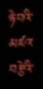ཉེ་བའི་མཛའ་བརྩེའི་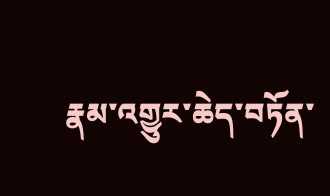རྣམ་འགྱུར་ཆེད་བཏོན་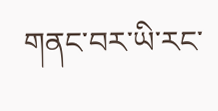གནང་བར་ཡི་རང་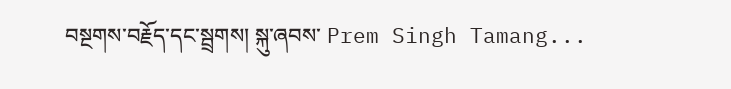བསྔགས་བརྗོད་དང་སྦྲགས། སྐུ་ཞབས་ Prem Singh Tamang...